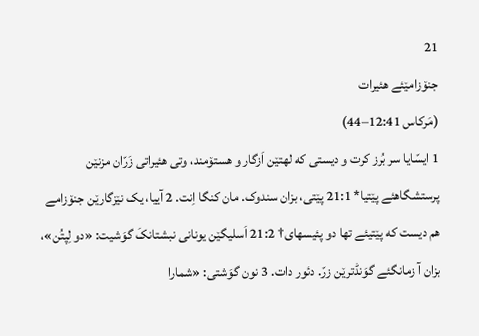21
جنۆزامێئے هئیرات
(مَرکاس 12:41–44)
1 ایسّایا سر بُرز کرت و دیستی که لهتێن اَزگار و هستۆمند، وتی هئیراتی زَرّان مزنێن پرستشگاهئے پێتیا* 21:1 پێتی، بزان سندوک. مان کنگا اِنت. 2 آییا، یک نێزگارێن جنۆزامے هم دیست که پێتیئے تها دو پئیسهای† 21:2 اَسلیگێن یونانی نبشتانکَ گوَشیت: «دو لِپتُن»، بزان آ زمانگئے گوَنڈترێن زرّ. دئور دات. 3 نون گوَشتی: «شمارا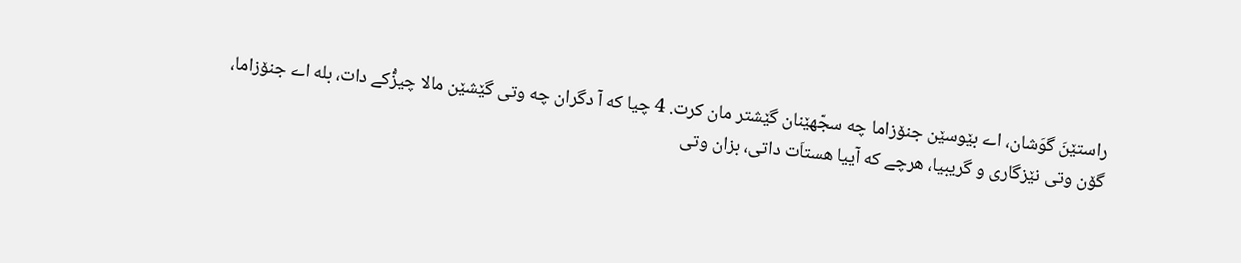راستێنَ گوَشان، اے بێوسێن جنۆزاما چه سجّهێنان گێشتر مان کرت. 4 چیا که آ دگران چه وتی گێشێن مالا چیزُّکے دات، بله اے جنۆزاما، گۆن وتی نێزگاری و گریبیا، هرچے که آییا هستاَت داتی، بزان وتی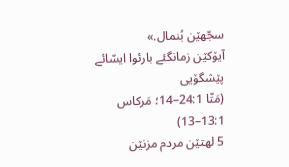سجّهێن بُنمال.»
آیۆکێن زمانگئے بارئوا ایسّائے پێشگۆیی
(مَتّا 24:1–14؛ مَرکاس 13:1–13)
5 لهتێن مردم مزنێن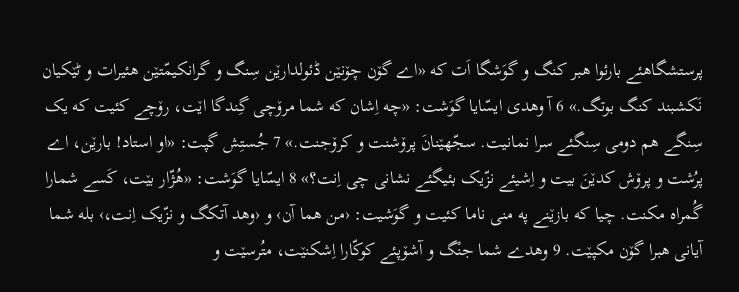پرستشگاهئے بارئوا هبر کنگ و گوَشگا اَت که «اے گۆن چۆنێن ڈئولدارێن سِنگ و گرانکیمّتێن هئیرات و ٹێکیان نَکشبند کنگ بوتگ.» 6 آ وهدی ایسّایا گوَشت: «چه اِشان که شما مرۆچی گِندگا اێت، رۆچے کئیت که یک سِنگے هم دومی سِنگئے سرا نمانیت. سجّهێنانَ پرۆشنت و کرۆجنت.» 7 جُستِش گپت: «او استاد! بارێن، اے پرُشت و پرۆش کدێنَ بیت و اِشیئے نزّیک بئیگئے نشانی چی اِنت؟» 8 ایسّایا گوَشت: «هُژّار بێت، کَسے شمارا گُمراه مکنت. چیا که بازێنے په منی ناما کئیت و گوَشیت: ‹من هما آن› و ‹وهد آتکگ و نزّیک اِنت،› بله شما آیانی هبرا گۆن مکپێت. 9 وهدے شما جنْگ و آشۆپئے کوکّارا اِشکنێت، متُرسێت و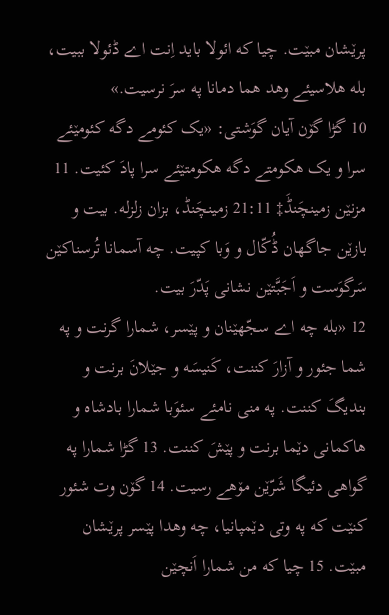پرێشان مبێت. چیا که ائولا باید اِنت اے ڈئولا ببیت، بله هلاسیئے وهد هما دمانا په سرَ نرسیت.»
10 گڑا گۆن آیان گوَشتی: «یک کئومے دگه کئومێئے سرا و یک هکومتے دگه هکومتێئے سرا پادَ کئیت. 11 مزنێن زمینچَنڈَ‡ 21:11 زمینچَنڈ، بزان زلزله. بیت و بازێن جاگهان ڈُکّال و وَبا کپیت. چه آسمانا تُرسناکێن سَرگوَست و اَجَبَّتێن نشانی پَدّرَ بیت.
12 «بله چه اے سجّهێنان و پێسر، شمارا گرنت و په شما جئور و آزارَ کننت، کَنیسَه و جێلانَ برنت و بندیگَ کننت. په منی نامئے سئوَبا شمارا بادشاه و هاکمانی دێما برنت و پێشَ کننت. 13 گڑا شمارا په گواهی دئیگا شَرّێن مۆهے رسیت. 14 گۆن وت شئور کنێت که په وتی دێمپانیا، چه وهدا پێسر پرێشان مبێت. 15 چیا که من شمارا اَنچێن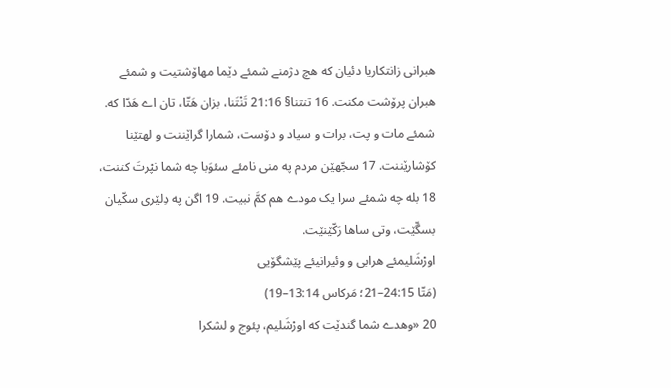هبرانی زانتکاریا دئیان که هچ دژمنے شمئے دێما مهاۆشتیت و شمئے هبران پرۆشت مکنت. 16 تنتنا§ 21:16 تَنْتَنا، بزان هَتّا، تان اے هَدّا که. شمئے مات و پت، برات و سیاد و دۆست، شمارا گراێننت و لهتێنا کۆشارێننت. 17 سجّهێن مردم په منی نامئے سئوَبا چه شما نپْرتَ کننت، 18 بله چه شمئے سرا یک مودے هم کمَّ نبیت. 19 اگن په دِلێری سکّیان بسگّێت، وتی ساها رَکّێنێت.
اورْشَلیمئے هرابی و وئیرانیئے پێشگۆیی
(مَتّا 24:15–21؛ مَرکاس 13:14–19)
20 «وهدے شما گندێت که اورْشَلیم، پئوج و لشکرا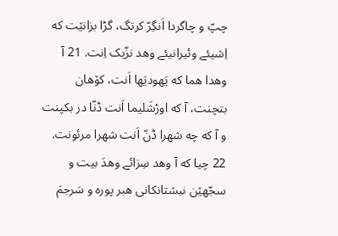چپّ و چاگردا اَنگِرّ کرتگ، گڑا بزانێت که اِشیئے وئیرانیئے وهد نزّیک اِنت. 21 آ وهدا هما که یَهودیَها اَنت، کۆهان بتچنت، آ که اورْشَلیما اَنت ڈنّا در بکپنت و آ که چه شهرا ڈنّ اَنت شهرا مرئونت. 22 چیا که آ وهد سِزائے وهدَ بیت و سجّهێن نبشتانکانی هبر پوره و سَرجمَ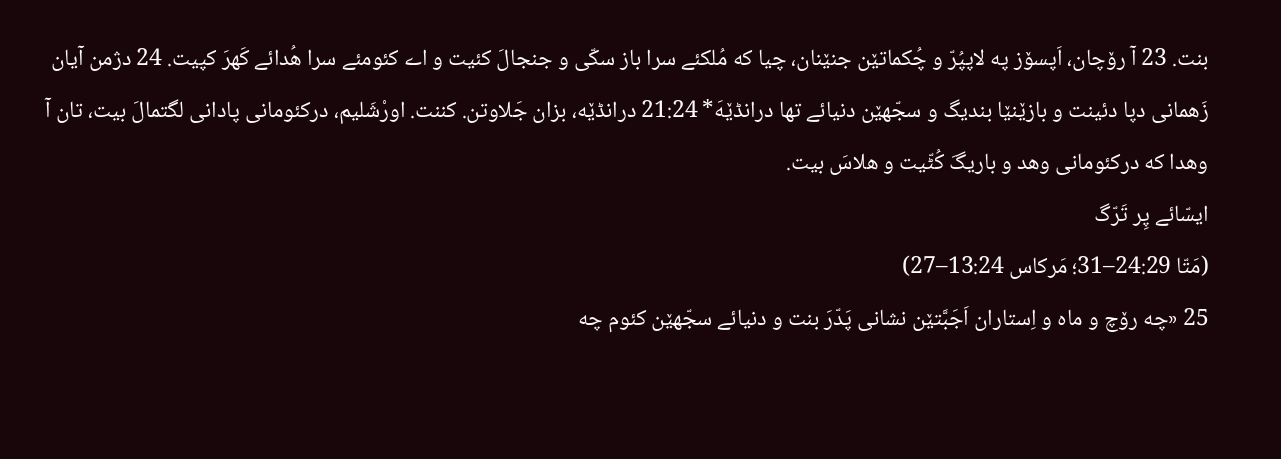بنت. 23 آ رۆچان، اَپسۆز په لاپپُرّ و چُکماتێن جنێنان، چیا که مُلکئے سرا باز سکّی و جنجالَ کئیت و اے کئومئے سرا هُدائے کَهرَ کپیت. 24 دژمن آیان زَهمانی دپا دئینت و بازێنێا بندیگ و سجّهێن دنیائے تها درانڈێهَ* 21:24 درانڈێه، بزان جَلاوتن. کننت. اورْشَلیم، درکئومانی پادانی لگتمالَ بیت، تان آ وهدا که درکئومانی وهد و باریگَ کُٹّیت و هلاسَ بیت.
ایسّائے پِر تَرّگ
(مَتّا 24:29–31؛ مَرکاس 13:24–27)
25 «چه رۆچ و ماه و اِستاران اَجَبَّتێن نشانی پَدّرَ بنت و دنیائے سجّهێن کئوم چه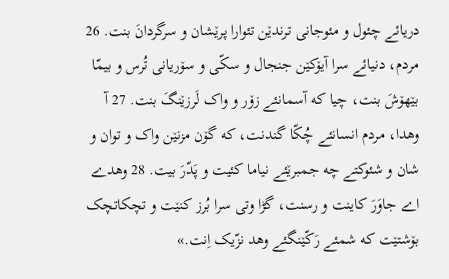دریائے چئول و مئوجانی ترندێن تئوارا پرێشان و سرگردانَ بنت. 26 مردم، دنیائے سرا آیۆکێن جنجال و سکّی و سۆریانی تُرس و بیمّا بێهۆشَ بنت، چیا که آسمانئے زۆر و واک لَرزێنگَ بنت. 27 آ وهدا، مردم انسانئے چُکّا گندنت، که گۆن مزنێن واک و توان و شان و شئوکتے چه جمبرێئے نیاما کئیت و پَدّرَ بیت. 28 وهدے اے جاوَرَ کاینت و رسنت، گڑا وتی سرا بُرز کنێت و تچکاتچک بۆشتێت که شمئے رَکّێنگئے وهد نزّیک اِنت.»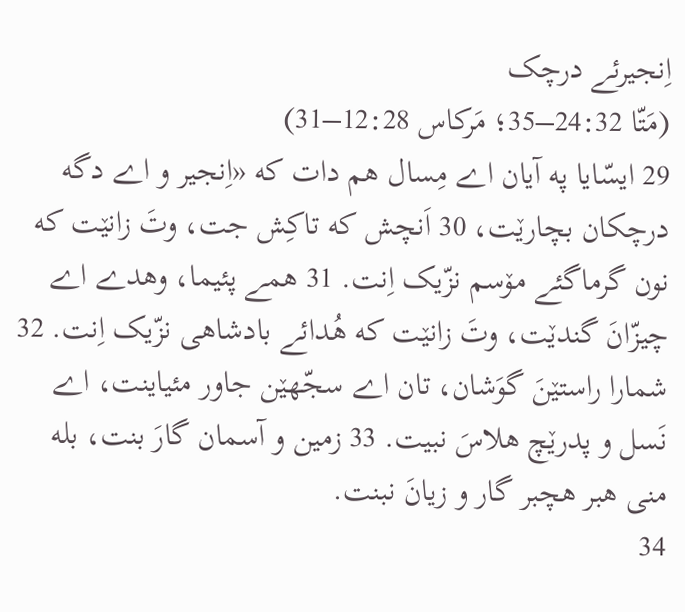اِنجیرئے درچک
(مَتّا 24:32–35؛ مَرکاس 12:28–31)
29 ایسّایا په آیان اے مِسال هم دات که «اِنجیر و اے دگه درچکان بچارێت، 30 اَنچش که تاکِش جت، وتَ زانێت که نون گرماگئے مۆسم نزّیک اِنت. 31 همے پئیما، وهدے اے چیزّانَ گندێت، وتَ زانێت که هُدائے بادشاهی نزّیک اِنت. 32 شمارا راستێنَ گوَشان، تان اے سجّهێن جاور مئیاینت، اے نَسل و پدرێچ هلاسَ نبیت. 33 زمین و آسمان گارَ بنت، بله منی هبر هچبر گار و زیانَ نبنت.
34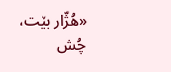«هُژّار بێت، چُش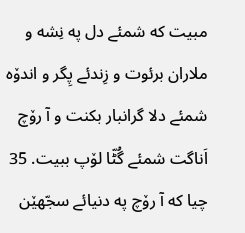مبیت که شمئے دل په نِشه و ملاران برئوت و زِندئے پِگر و اندۆه شمئے دلا گرانبار بکنت و آ رۆچ اَناگت شمئے گُٹّا لۆپ ببیت. 35 چیا که آ رۆچ په دنیائے سجّهێن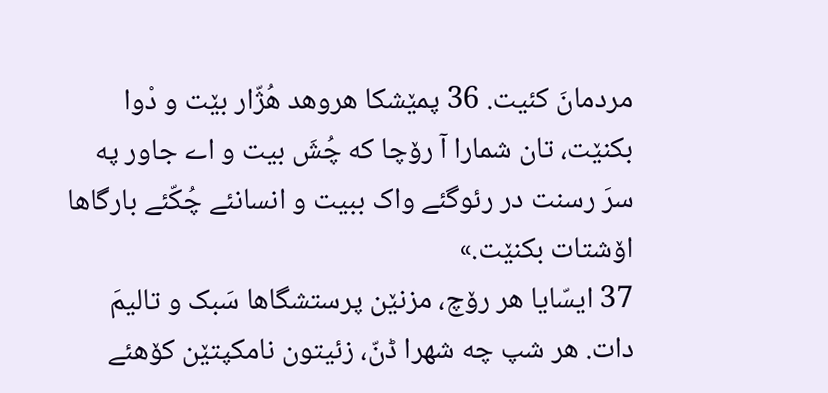مردمانَ کئیت. 36 پمێشکا هروهد هُژّار بێت و دْوا بکنێت، تان شمارا آ رۆچا که چُشَ بیت و اے جاور په سرَ رسنت در رئوگئے واک ببیت و انسانئے چُکّئے بارگاها اۆشتات بکنێت.»
37 ایسّایا هر رۆچ، مزنێن پرستشگاها سَبک و تالیمَ دات. هر شپ چه شهرا ڈنّ، زئیتون نامکپتێن کۆهئے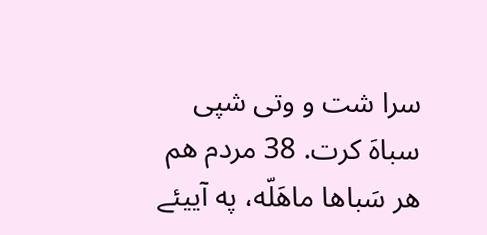سرا شت و وتی شپی سباهَ کرت. 38 مردم هم هر سَباها ماهَلّه، په آییئے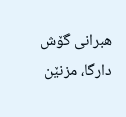هبرانی گۆش دارگا، مزنێن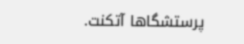پرستشگاها آتکنت.